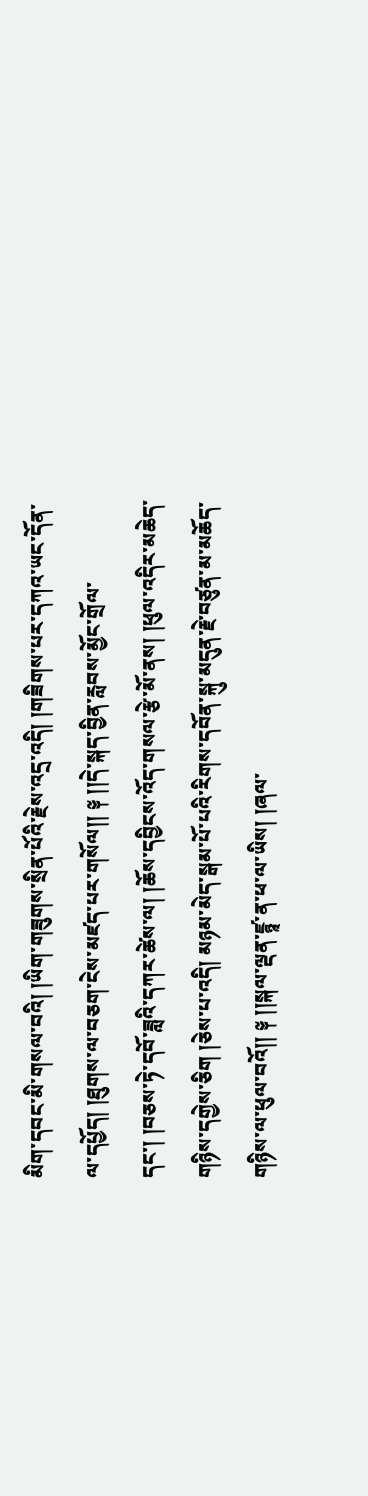མིག་དབང་མི་གསལ་བའི། །ཡིག་གཟུགས་སྲིན་པོའི་རྗེས་འདྲ་འདི། །གཟིགས་པར་དཀའ་ཡང་དོན་ལ་དཔྱོད། །ཐུགས་ལ་བཅག་ངེས་མཛད་པར་གསོལ།། ༈ །།དེ་སྐད་བྱིན་རླབས་མྱོང་གྲོལ་དང་། །བཅས་ཏེ་དབོ་ཟླའི་དཀར་ཚེས་ལ། །ཆོས་དབྱིངས་འོད་གསལ་རྩེ་མོ་ནས། །ཕུལ་འདིར་མཆེད་གཉིས་དགྱེས་ཅིག །ཅེས་པ་འདི། མཉམ་མེད་སྒམ་པོ་པའི་རིགས་དབོན་སྐུ་མདུན་རྗེ་བཙུན་མ་མཆོད་གཉིས་ལ་ཕུལ་བའོ།། ༈ །།སྐལ་ལྡན་ཛྙཱ་ན་ཕ་ལ་ཡིས། །ཞལ་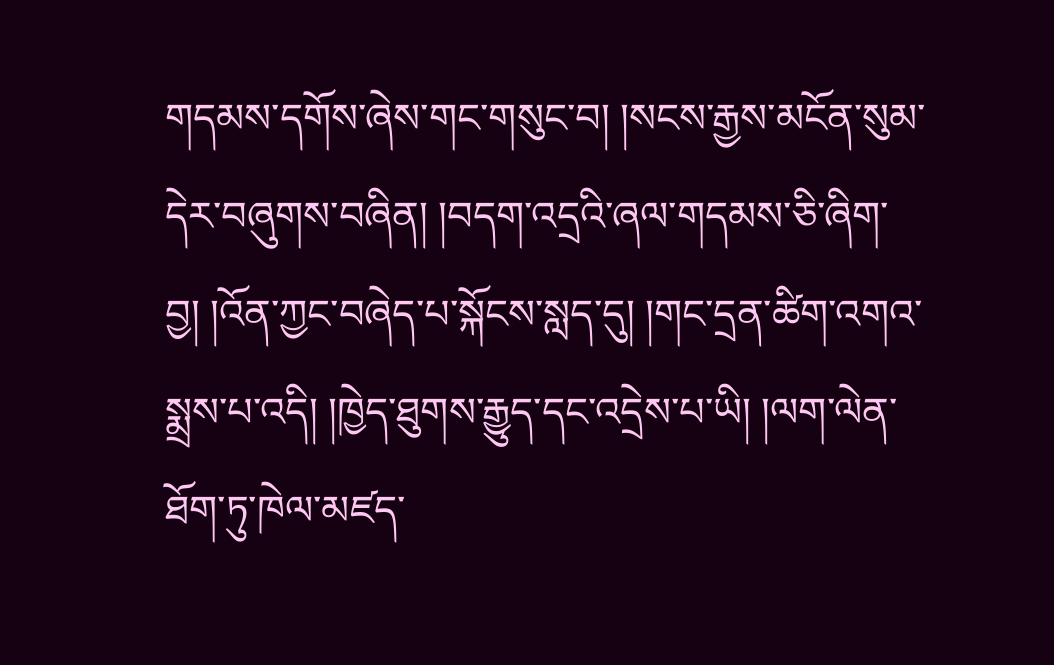གདམས་དགོས་ཞེས་གང་གསུང་བ། །སངས་རྒྱས་མངོན་སུམ་དེར་བཞུགས་བཞིན། །བདག་འདྲའི་ཞལ་གདམས་ཅི་ཞིག་བྱ། །འོན་ཀྱང་བཞེད་པ་སྐོངས་སླད་དུ། །གང་དྲན་ཚིག་འགའ་སྨྲས་པ་འདི། །ཁྱེད་ཐུགས་རྒྱུད་དང་འདྲེས་པ་ཡི། །ལག་ལེན་ཐོག་ཏུ་ཁེལ་མཛད་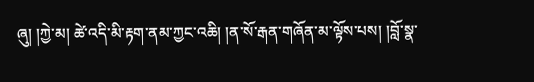ཞུ། །ཀྱེ་མ། ཚེ་འདི་མི་རྟག་ནམ་ཀྱང་འཆི། །ན་སོ་རྒན་གཞོན་མ་ལྟོས་པས། །བློ་སྣ་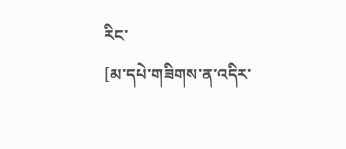རིང་
[མ་དཔེ་གཟིགས་ན་འདིར་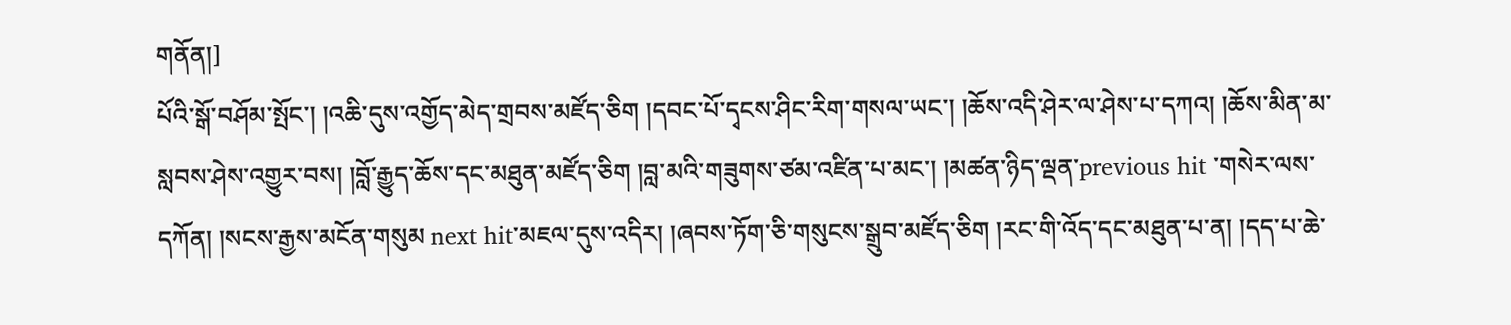གནོན།]
པོའི་སྒོ་བཤོམ་སྤོང་། །འཆི་དུས་འགྱོད་མེད་གྲབས་མཛོད་ཅིག །དབང་པོ་དྭངས་ཤིང་རིག་གསལ་ཡང་། །ཆོས་འདི་ཤེར་ལ་ཤེས་པ་དཀའ། །ཆོས་མིན་མ་སླབས་ཤེས་འགྱུར་བས། །བློ་རྒྱུད་ཆོས་དང་མཐུན་མཛོད་ཅིག །བླ་མའི་གཟུགས་ཙམ་འཛིན་པ་མང་། །མཚན་ཉིད་ལྡན་previous hit ་གསེར་ལས་དཀོན། །སངས་རྒྱས་མངོན་གསུམ next hit་མཇལ་དུས་འདིར། །ཞབས་ཏོག་ཅི་གསུངས་སྒྲུབ་མཛོད་ཅིག །རང་གི་འོད་དང་མཐུན་པ་ན། །དད་པ་ཆེ་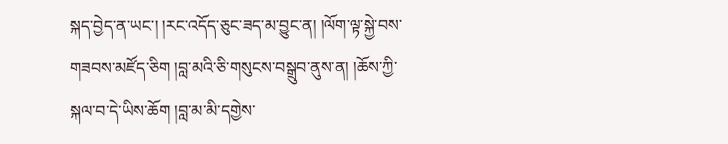སྐད་བྱེད་ན་ཡང་། །རང་འདོད་ཅུང་ཟད་མ་བྱུང་ན། །ལོག་ལྟ་སྐྱེ་བས་གཟབས་མཛོད་ཅིག །བླ་མའི་ཅི་གསུངས་བསྒྲུབ་ནུས་ན། །ཆོས་ཀྱི་སྐལ་བ་དེ་ཡིས་ཆོག །བླ་མ་མི་དགྱེས་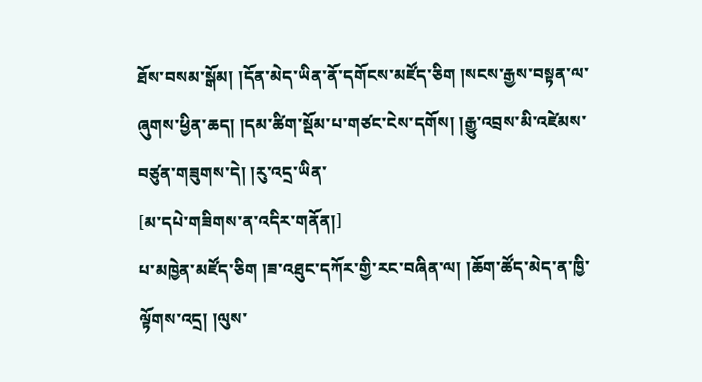ཐོས་བསམ་སྒོམ། །དོན་མེད་ཡིན་ནོ་དགོངས་མཛོད་ཅིག །སངས་རྒྱས་བསྟན་ལ་ཞུགས་ཕྱིན་ཆད། །དམ་ཚིག་སྡོམ་པ་གཙང་ངེས་དགོས། །རྒྱུ་འབྲས་མི་འཛེམས་བཙུན་གཟུགས་དེ། །རུ་འདྲ་ཡིན་
[མ་དཔེ་གཟིགས་ན་འདིར་གནོན།]
པ་མཁྱེན་མཛོད་ཅིག །ཟ་འཐུང་དཀོར་གྱི་རང་བཞིན་ལ། །ཆོག་ཚོད་མེད་ན་ཁྱི་ལྟོགས་འདྲ། །ལུས་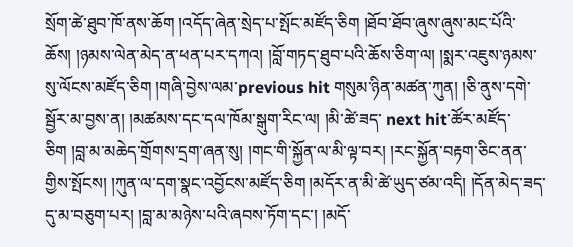སྲོག་ཚེ་ཐུབ་ཁོ་ནས་ཆོག །འདོད་ཞེན་སྲེད་པ་སྤོང་མཛོད་ཅིག །ཐོབ་ཐོབ་ཞུས་ཞུས་མང་པོའི་ཆོས། །ཉམས་ལེན་མེད་ན་ཕན་པར་དཀའ། །བློ་གཏད་ཐུབ་པའི་ཆོས་ཅིག་ལ། །སྨར་འཇུས་ཉམས་སུ་ལོངས་མཛོད་ཅིག །གཞི་བྱེས་ལམ་previous hit གསུམ་ཉིན་མཚན་ཀུན། །ཅི་ནུས་དགེ་སྦྱོར་མ་བྱས་ན། །མཚམས་དང་དལ་ཁོམ་སྒུག་རིང་ལ། །མི་ཚེ་ཟད་ next hit་ཚོར་མཛོད་ཅིག །བླ་མ་མཆེད་གྲོགས་དྲག་ཞན་སུ། །གང་གི་སྐྱོན་ལ་མི་ལྟ་བར། །རང་སྐྱོན་བརྟག་ཅིང་ནན་གྱིས་སྤོངས། །ཀུན་ལ་དག་སྣང་འབྱོངས་མཛོད་ཅིག །མདོར་ན་མི་ཚེ་ཡུད་ཙམ་འདི། །དོན་མེད་ཟད་དུ་མ་བཅུག་པར། །བླ་མ་མཉེས་པའི་ཞབས་ཏོག་དང་། །མདོ་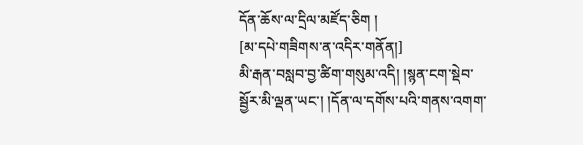དོན་ཆོས་ལ་དྲིལ་མཛོད་ཅིག །
[མ་དཔེ་གཟིགས་ན་འདིར་གནོན།]
མི་རྒན་བསླབ་བྱ་ཚིག་གསུམ་འདི། །སྙན་ངག་སྡེབ་སྦྱོར་མི་ལྡན་ཡང་། །དོན་ལ་དགོས་པའི་གནས་འགག་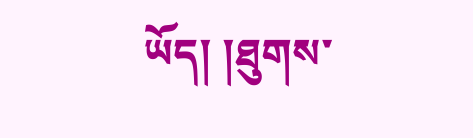ཡོད། །ཐུགས་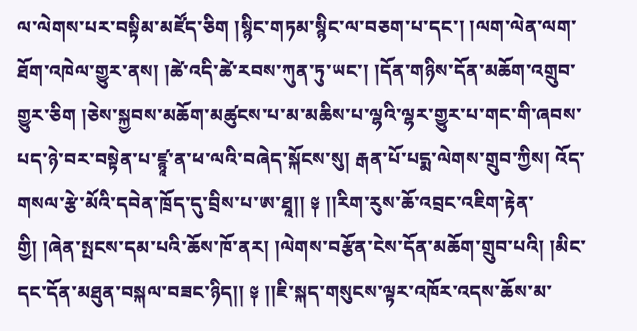ལ་ལེགས་པར་བསྟིམ་མཛོད་ཅིག །སྙིང་གཏམ་སྙིང་ལ་བཅག་པ་དང་། །ལག་ལེན་ལག་ཐོག་འཁེལ་གྱུར་ནས། །ཚེ་འདི་ཚེ་རབས་ཀུན་ཏུ་ཡང་། །དོན་གཉིས་དོན་མཆོག་འགྲུབ་གྱུར་ཅིག །ཅེས་སྐྱབས་མཆོག་མཚུངས་པ་མ་མཆིས་པ་ལྷའི་ལྷར་གྱུར་པ་གང་གི་ཞབས་པད་ཉེ་བར་བསྟེན་པ་ཛྙཱ་ན་ཕ་ལའི་བཞེད་སྐོངས་སུ། རྒན་པོ་པདྨ་ལེགས་གྲུབ་ཀྱིས། འོད་གསལ་རྩེ་མོའི་དབེན་ཁྲོད་དུ་བྲིས་པ་ཨ་ཐཱ།། ༈ །།རིག་རུས་ཆོ་འབྲང་འཇིག་རྟེན་གྱི། །ཞེན་སྤངས་དམ་པའི་ཆོས་ཁོ་ནར། །ལེགས་བརྩོན་ངེས་དོན་མཆོག་གྲུབ་པའི། །མིང་དང་དོན་མཐུན་བསྐལ་བཟང་ཉིད།། ༈ །།ཇི་སྐད་གསུངས་ལྟར་འཁོར་འདས་ཆོས་མ་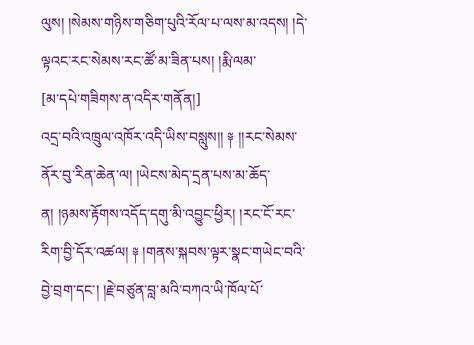ལུས། །སེམས་གཉིས་གཅིག་པུའི་རོལ་པ་ལས་མ་འདས། །དེ་ལྟའང་རང་སེམས་རང་ཚོ་མ་ཟིན་པས། །རྨི་ལམ་
[མ་དཔེ་གཟིགས་ན་འདིར་གནོན།]
འདྲ་བའི་འཁྲུལ་འཁོར་འདི་ཡིས་བསླུས།། ༈ །།རང་སེམས་ནོར་བུ་རིན་ཆེན་ལ། །ཡེངས་མེད་དྲན་པས་མ་ཆོད་ན། །ཉམས་རྟོགས་འདོད་དགུ་མི་འབྱུང་ཕྱིར། །རང་ངོ་རང་རིག་བྱི་དོར་འཚལ། ༈ །གནས་སྐབས་ལྟར་སྣང་གཡེང་བའི་བྱེ་བྲག་དང་། །རྗེ་བཙུན་བླ་མའི་བཀའ་ཡི་ཁོལ་པོ་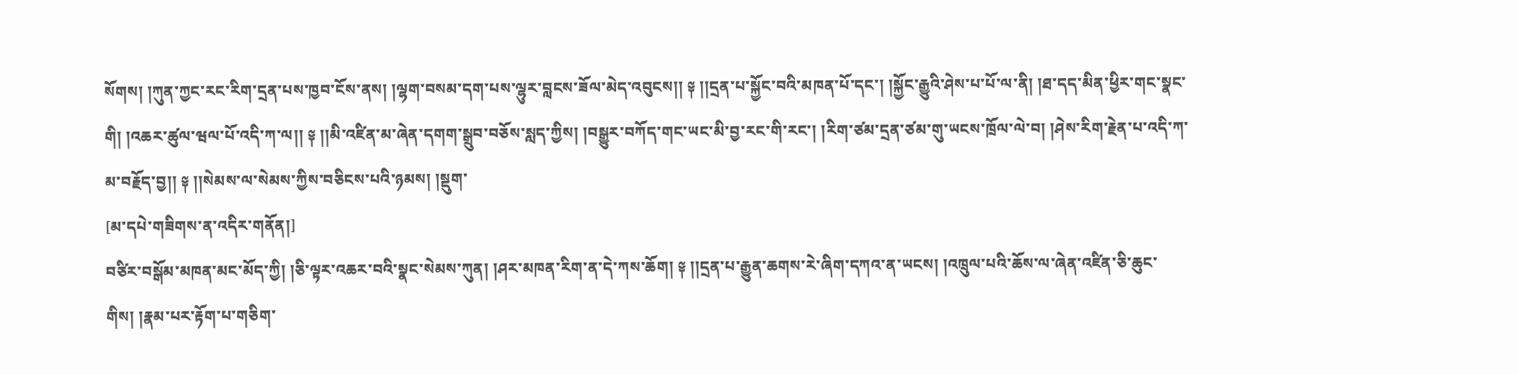སོགས། །ཀུན་ཀྱང་རང་རིག་དྲན་པས་ཁྱབ་ངོས་ནས། །ལྷག་བསམ་དག་པས་ལྷུར་བླངས་ཟོལ་མེད་འབུངས།། ༈ །།དྲན་པ་སྐྱོང་བའི་མཁན་པོ་དང་། །སྐྱོང་རྒྱུའི་ཤེས་པ་པོ་ལ་ནི། །ཐ་དད་མིན་ཕྱིར་གང་སྣང་གི། །འཆར་ཚུལ་ཝལ་པོ་འདི་ཀ་ལ།། ༈ །།མི་འཛིན་མ་ཞེན་དགག་སྒྲུབ་བཅོས་སླད་ཀྱིས། །བསྒྱུར་བཀོད་གང་ཡང་མི་བྱ་རང་གི་རང་། །རིག་ཙམ་དྲན་ཙམ་གུ་ཡངས་ཁྲོལ་ལེ་བ། །ཤེས་རིག་རྗེན་པ་འདི་ཀ་མ་བརྗོད་བྱ།། ༈ །།སེམས་ལ་སེམས་ཀྱིས་བཅིངས་པའི་ཉམས། །སྡུག་
[མ་དཔེ་གཟིགས་ན་འདིར་གནོན།]
བཙིར་བསྒོམ་མཁན་མང་མོད་ཀྱི། །ཅི་ལྟར་འཆར་བའི་སྣང་སེམས་ཀུན། །ཤར་མཁན་རིག་ན་དེ་ཀས་ཆོག། ༈ །།དྲན་པ་རྒྱུན་ཆགས་རེ་ཞིག་དཀའ་ན་ཡངས། །འཁྲུལ་པའི་ཆོས་ལ་ཞེན་འཛིན་ཅི་ཆུང་གིས། །རྣམ་པར་རྟོག་པ་གཅིག་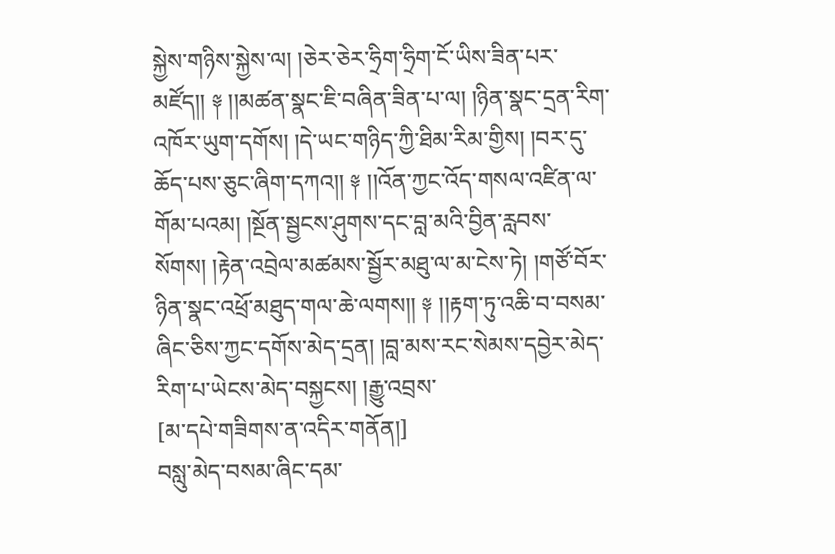སྐྱེས་གཉིས་སྐྱེས་ལ། །ཅེར་ཅེར་ཧྲིག་ཧྲིག་ངོ་ཡིས་ཟིན་པར་མཛོད།། ༈ །།མཚན་སྣང་ཇི་བཞིན་ཟིན་པ་ལ། །ཉིན་སྣང་དྲན་རིག་འཁོར་ཡུག་དགོས། །དེ་ཡང་གཉིད་ཀྱི་ཐིམ་རིམ་གྱིས། །བར་དུ་ཆོད་པས་ཅུང་ཞིག་དཀའ།། ༈ །།འོན་ཀྱང་འོད་གསལ་འཛིན་ལ་གོམ་པའམ། །སྔོན་སྦྱངས་ཤུགས་དང་བླ་མའི་བྱིན་རླབས་སོགས། །རྟེན་འབྲེལ་མཚམས་སྦྱོར་མཐུ་ལ་མ་ངེས་ཏེ། །གཙོ་བོར་ཉིན་སྣང་འཕྲོ་མཐུད་གལ་ཆེ་ལགས།། ༈ །།རྟག་ཏུ་འཆི་བ་བསམ་ཞིང་ཅིས་ཀྱང་དགོས་མེད་དྲན། །བླ་མས་རང་སེམས་དབྱེར་མེད་རིག་པ་ཡེངས་མེད་བསྐྱངས། །རྒྱུ་འབྲས་
[མ་དཔེ་གཟིགས་ན་འདིར་གནོན།]
བསླུ་མེད་བསམ་ཞིང་དམ་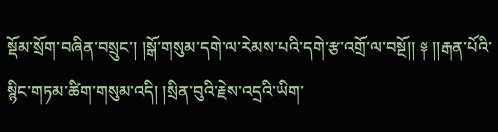སྡོམ་སྲོག་བཞིན་བསྲུང་། །སྒོ་གསུམ་དགེ་ལ་རེམས་པའི་དགེ་རྩ་འགྲོ་ལ་བསྔོ།། ༈ །།རྒན་པོའི་སྙིང་གཏམ་ཚིག་གསུམ་འདི། །སྲིན་བུའི་རྗེས་འདྲའི་ཡིག་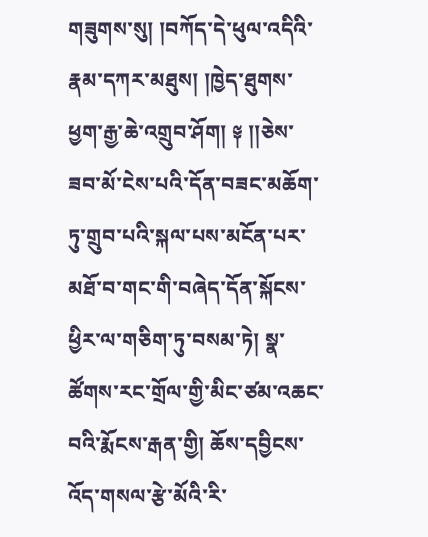གཟུགས་སུ། །བཀོད་དེ་ཕུལ་འདིའི་རྣམ་དཀར་མཐུས། །ཁྱེད་ཐུགས་ཕྱག་རྒྱ་ཆེ་འགྲུབ་ཤོག། ༈ །།ཅེས་ཟབ་མོ་ངེས་པའི་དོན་བཟང་མཆོག་ཏུ་གྲུབ་པའི་སྐལ་པས་མངོན་པར་མཐོ་བ་གང་གི་བཞེད་དོན་སྐོངས་ཕྱིར་ལ་གཅིག་ཏུ་བསམ་ཏེ། སྣ་ཚོགས་རང་གྲོལ་གྱི་མིང་ཙམ་འཆང་བའི་རྨོངས་རྒན་གྱི། ཆོས་དབྱིངས་འོད་གསལ་རྩེ་མོའི་རི་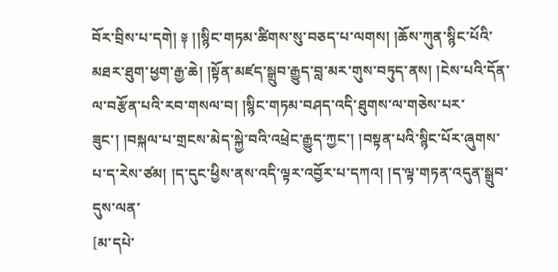བོར་བྲིས་པ་དགེ། ༈ །།སྙིང་གཏམ་ཚིགས་སུ་བཅད་པ་ལགས། །ཆོས་ཀུན་སྙིང་པོའི་མཐར་ཐུག་ཕྱག་རྒྱ་ཆེ། །སྟོན་མཛད་སྒྲུབ་རྒྱུད་བླ་མར་གུས་བཏུད་ནས། །ངེས་པའི་དོན་ལ་བརྩོན་པའི་རབ་གསལ་བ། །སྙིང་གཏམ་བཤད་འདི་ཐུགས་ལ་གཅེས་པར་ཟུང་། །བསྐལ་པ་གྲངས་མེད་སྐྱེ་བའི་འཕྲེང་རྒྱུད་ཀྱང་། །བསྟན་པའི་སྙིང་པོར་ཞུགས་པ་ད་རེས་ཙམ། །ད་དུང་ཕྱིས་ནས་འདི་ལྟར་འབྱོར་པ་དཀའ། །ད་ལྟ་གཏན་འདུན་སྒྲུབ་དུས་ལན་
[མ་དཔེ་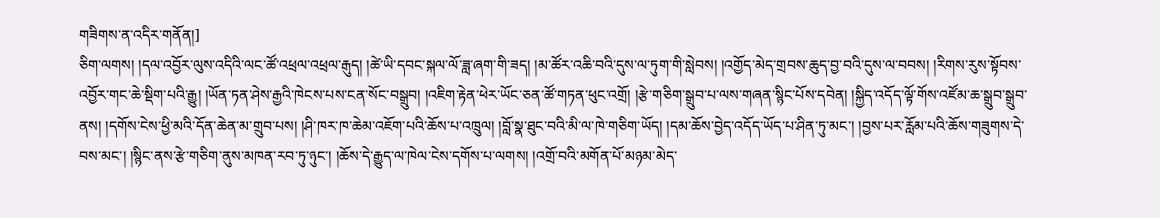གཟིགས་ན་འདིར་གནོན།]
ཅིག་ལགས། །དལ་འབྱོར་ལུས་འདིའི་ལང་ཚོ་འཕྲལ་འཕྲལ་རྒུད། །ཚེ་ཡི་དབང་སྐལ་ལོ་ཟླ་ཞག་གི་ཟད། །མ་ཚོར་འཆི་བའི་དུས་ལ་ཏུག་གི་སླེབས། །འགྱོད་མེད་གྲབས་ཆུད་བྱ་བའི་དུས་ལ་བབས། །རིགས་རུས་སྟོབས་འབྱོར་གང་ཆེ་སྡིག་པའི་རྒྱུ། །ཡོན་ཏན་ཤེས་རྒྱའི་ཁེངས་པས་ངན་སོང་བསྒྲུབ། །འཇིག་རྟེན་ཕེར་ཡོང་ཅན་ཚོ་གཏན་ཕུང་འགྲོ། །རྩེ་གཅིག་སྒྲུབ་པ་ལས་གཞན་སྙིང་པོས་དབེན། །སྐྱིད་འདོད་ལྟོ་གོས་འཛོམ་ཆ་སྒྲུབ་སྒྲུབ་ནས། །དགོས་ངེས་ཕྱི་མའི་དོན་ཆེན་མ་གྲུབ་པས། །ཤི་ཁར་ཁ་ཆེམ་འཇོག་པའི་ཆོས་པ་འཁྲུལ། །བློ་སྣ་ཐུང་བའི་མི་ལ་ཁེ་གཅིག་ཡོད། །དམ་ཆོས་བྱེད་འདོད་ཡོད་པ་ཤིན་ཏུ་མང་། །བྱས་པར་རློམ་པའི་ཆོས་གཟུགས་དེ་བས་མང་། །སྙིང་ནས་རྩེ་གཅིག་ནུས་མཁན་རབ་ཏུ་ཉུང་། །ཆོས་དེ་རྒྱུད་ལ་ཁེལ་ངེས་དགོས་པ་ལགས། །འགྲོ་བའི་མགོན་པོ་མཉམ་མེད་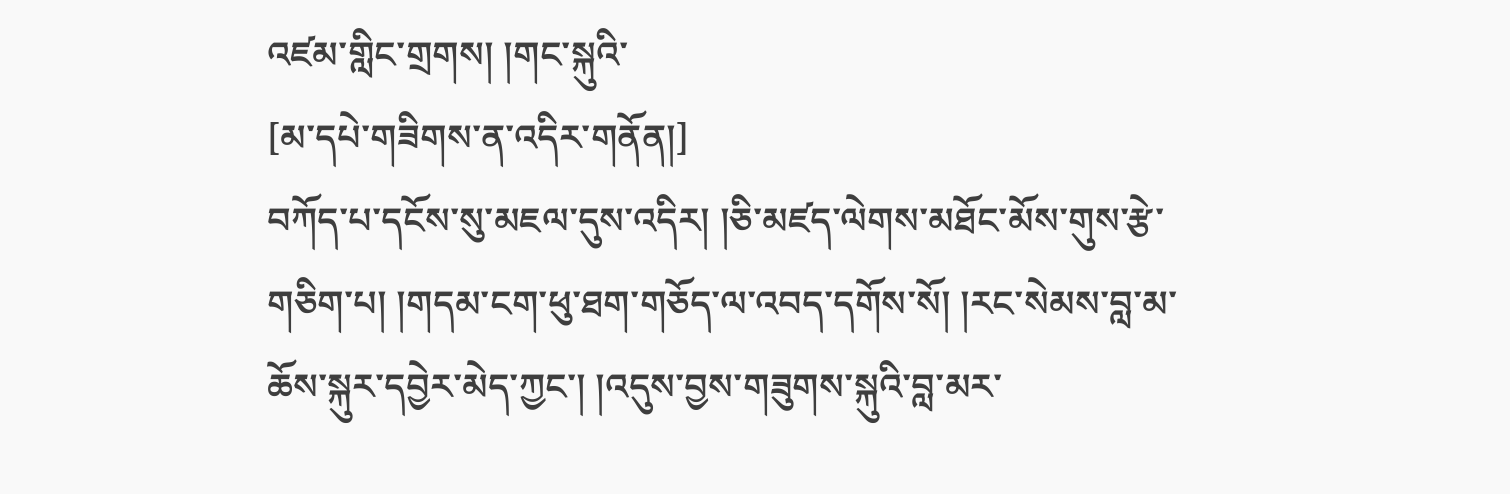འཛམ་གླིང་གྲགས། །གང་སྐུའི་
[མ་དཔེ་གཟིགས་ན་འདིར་གནོན།]
བཀོད་པ་དངོས་སུ་མཇལ་དུས་འདིར། །ཅི་མཛད་ལེགས་མཐོང་མོས་གུས་རྩེ་གཅིག་པ། །གདམ་ངག་ཕུ་ཐག་གཅོད་ལ་འབད་དགོས་སོ། །རང་སེམས་བླ་མ་ཆོས་སྐུར་དབྱེར་མེད་ཀྱང་། །འདུས་བྱས་གཟུགས་སྐུའི་བླ་མར་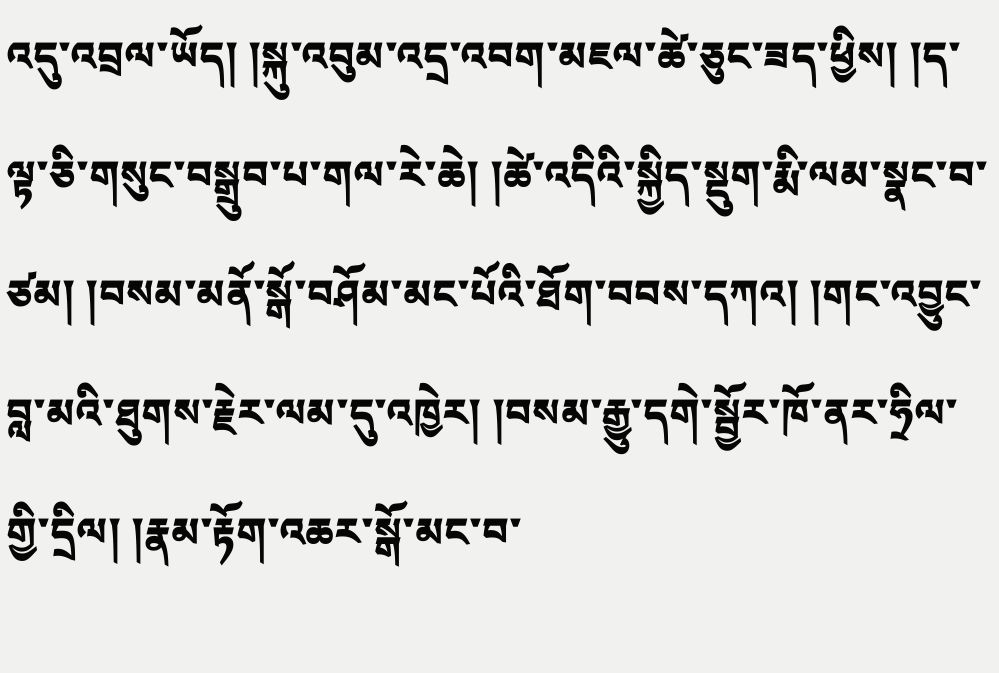འདུ་འབྲལ་ཡོད། །སྐུ་འབུམ་འདྲ་འབག་མཇལ་ཚེ་ཅུང་ཟད་ཕྱིས། །ད་ལྟ་ཅི་གསུང་བསྒྲུབ་པ་གལ་རེ་ཆེ། །ཚེ་འདིའི་སྐྱིད་སྡུག་རྨི་ལམ་སྣང་བ་ཙམ། །བསམ་མནོ་སྒོ་བཤོམ་མང་པོའི་ཐོག་བབས་དཀའ། །གང་འབྱུང་བླ་མའི་ཐུགས་རྗེར་ལམ་དུ་འཁྱེར། །བསམ་རྒྱུ་དགེ་སྦྱོར་ཁོ་ནར་ཧྲིལ་གྱི་དྲིལ། །རྣམ་རྟོག་འཆར་སྒོ་མང་བ་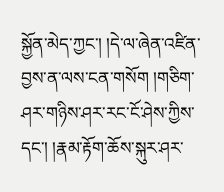སྐྱོན་མེད་ཀྱང་། །དེ་ལ་ཞེན་འཛིན་བྱས་ན་ལས་ངན་གསོག །གཅིག་ཤར་གཉིས་ཤར་རང་ངོ་ཤེས་ཀྱིས་དང་། །རྣམ་རྟོག་ཆོས་སྐུར་ཤར་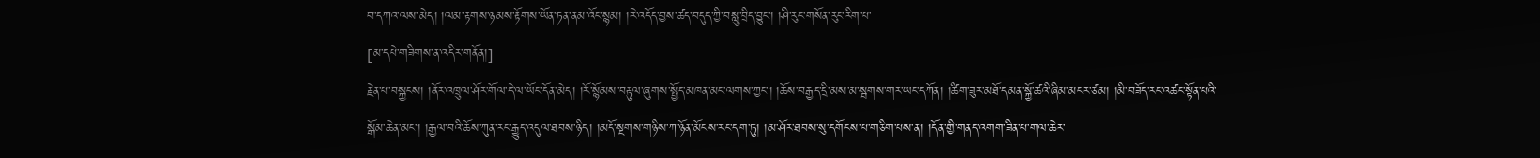བ་དཀའ་ལས་མེད། །ལམ་རྟགས་ཉམས་རྟོགས་ཡོན་ཏན་ནམ་འོང་སྙམ། །རེ་འདོད་བྱས་ཚད་བདུད་ཀྱི་བསླུ་བྲིད་བྱུང་། །ཤི་རུང་གསོན་རུང་རིག་པ་
[མ་དཔེ་གཟིགས་ན་འདིར་གནོན།]
རྗེན་པ་བསྐྱངས། །ནོར་འཁྲུལ་ཤོར་གོལ་དེ་ལ་ཡོང་དོན་མེད། །རོ་སྙོམས་བརྟུལ་ཞུགས་སྤྱོད་མཁན་མང་ལགས་ཀྱང་། །ཆོས་བརྒྱད་དྲི་མས་མ་སྦགས་གར་ཡང་དཀོན། །ཚིག་ཟུར་མཐོ་དམན་སྐྱོ་ཚའི་ཞིམ་མངར་ཙམ། །མི་བཟོད་རང་འཚང་སྟོན་པའི་སྒོམ་ཆེན་མང་། །རྒྱལ་བའི་ཆོས་ཀུན་རང་རྒྱུད་འདུལ་ཐབས་ཉིད། །མདོ་སྔགས་གཉིས་ཀ་ཉོན་མོངས་རང་དག་ཏུ། །མ་ཤོར་ཐབས་སུ་དགོངས་པ་གཅིག་པས་ན། །དོན་གྱི་གནད་འགག་ཟིན་པ་གལ་ཆེར་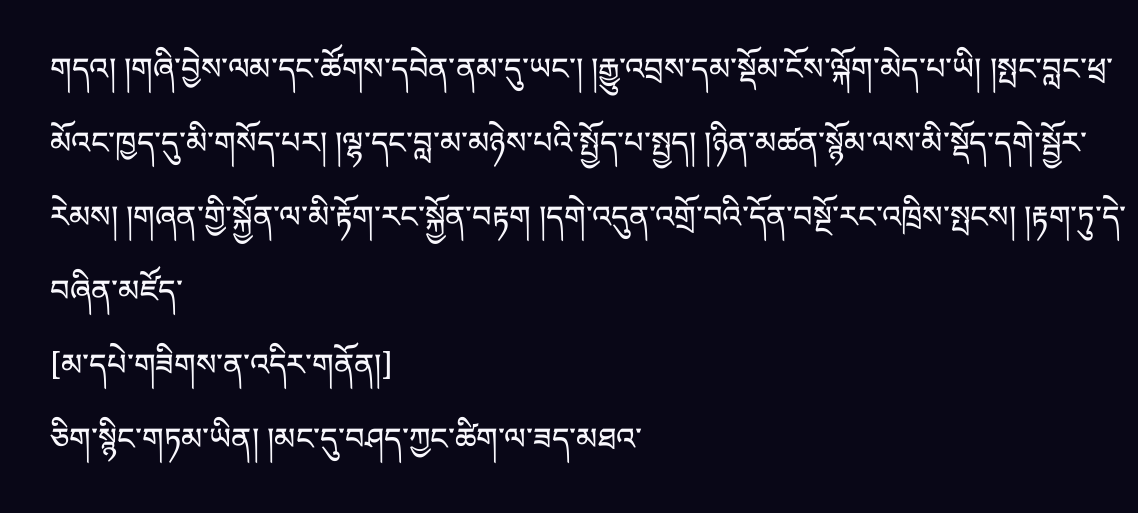གདའ། །གཞི་བྱེས་ལམ་དང་ཚོགས་དབེན་ནམ་དུ་ཡང་། །རྒྱུ་འབྲས་དམ་སྡོམ་ངོས་ལྐོག་མེད་པ་ཡི། །སྤང་བླང་ཕྲ་མོའང་ཁྱད་དུ་མི་གསོད་པར། །ལྷ་དང་བླ་མ་མཉེས་པའི་སྤྱོད་པ་སྤྱད། །ཉིན་མཚན་སྙོམ་ལས་མི་སྡོད་དགེ་སྦྱོར་རེམས། །གཞན་གྱི་སྐྱོན་ལ་མི་རྟོག་རང་སྐྱོན་བརྟག །དགེ་འདུན་འགྲོ་བའི་དོན་བསྔོ་རང་འཁྲིས་སྤངས། །རྟག་ཏུ་དེ་བཞིན་མཛོད་
[མ་དཔེ་གཟིགས་ན་འདིར་གནོན།]
ཅིག་སྙིང་གཏམ་ཡིན། །མང་དུ་བཤད་ཀྱང་ཚིག་ལ་ཟད་མཐའ་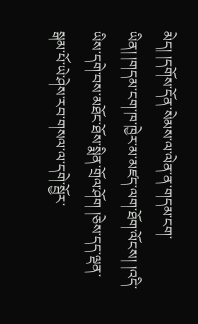མེད། །དགོས་དོན་སེམས་ལ་ལེན་ན་གདམ་ངག་ཡིན། །གདམ་ངག་ཁ་ཁྱེར་མ་མཛད་ལག་ཐོག་ལོངས། །འདི་ཡིས་དགེ་བས་མཐོང་ཐོས་སྨིན་གྲོལ་ཤོག །ཅེས་དད་ལྡན་སྒམ་པོ་ཡེ་ཤེས་རབ་གསལ་ལ་དགེ་སྦྱོར་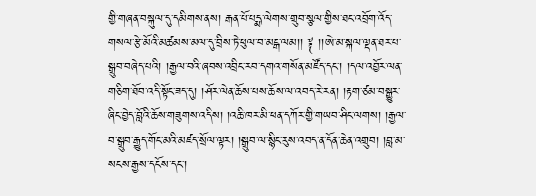གྱི་གཞན་བསྐུལ་དུ་དམིགས་ནས། རྒན་པོ་པདྨ་ལེགས་གྲུབ་སྩལ་གྱིས་ཐང་འབྲོག་འོད་གསལ་རྩེ་མོའི་མཚམས་མལ་དུ་བྲིས་ཏེ་ཕུལ་བ་མངྒ་ལམ།། ༈ །།ཨེ་མ་སྐལ་ལྡན་ཐར་པ་སྒྲུབ་བཞེད་པའི། །རྒྱལ་བའི་ཞབས་འབྲིང་རབ་དགའ་གསོན་མཛོད་དང་། །དལ་འབྱོར་ལན་གཅིག་ཐོབ་འདི་སྟོང་ཟད་དུ། །ཤོར་ལེན་ཆོས་པས་ཆོས་ལ་འབད་རེ་རན། །རྟག་ཙམ་བསྒྱུར་ཞིང་བྱེད་བློའི་ཆོས་གཟུགས་འདིས། །འཆི་ཁར་མི་ཕན་དཀོར་གྱི་གཡབ་ཤིང་ལགས། །རྒྱལ་བ་སྒྲུབ་རྒྱུད་གོང་མའི་མཛད་སྲོལ་ལྟར། །སྒྲུབ་ལ་སྙིང་རུས་འབད་ན་དོན་ཆེན་འགྲུབ། །བླ་མ་སངས་རྒྱས་དངོས་དང་།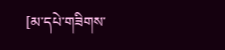[མ་དཔེ་གཟིགས་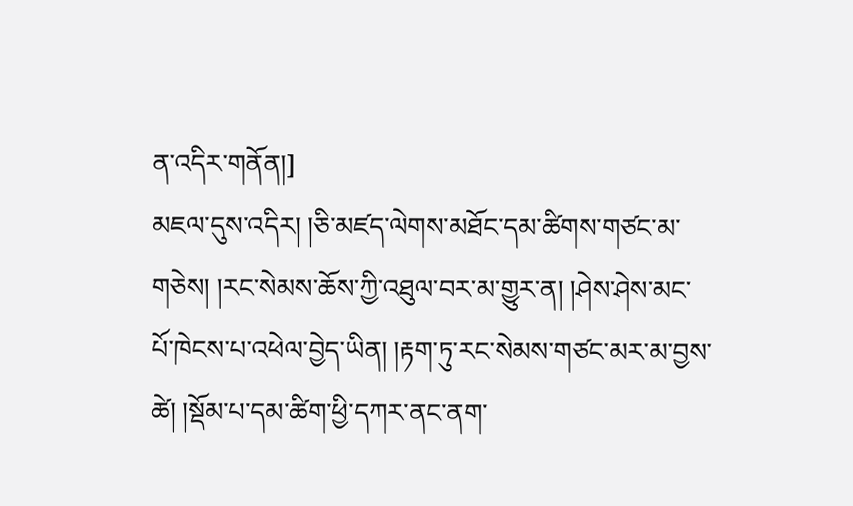ན་འདིར་གནོན།]
མཇལ་དུས་འདིར། །ཅི་མཛད་ལེགས་མཐོང་དམ་ཚིགས་གཙང་མ་གཅེས། །རང་སེམས་ཆོས་ཀྱི་འཐུལ་བར་མ་གྱུར་ན། །ཤེས་ཤེས་མང་པོ་ཁེངས་པ་འཕེལ་བྱེད་ཡིན། །རྟག་ཏུ་རང་སེམས་གཙང་མར་མ་བྱས་ཚེ། །སྡོམ་པ་དམ་ཚིག་ཕྱི་དཀར་ནང་ནག་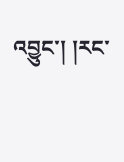འབྱུང་། །རང་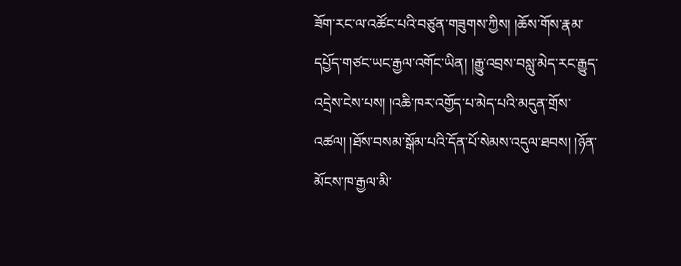ཟོག་རང་ལ་འཚོང་པའི་བཙུན་གཟུགས་ཀྱིས། །ཆོས་གོས་རྣམ་དཔྱོད་གཙང་ཡང་རྒྱལ་འགོང་ཡིན། །རྒྱུ་འབྲས་བསླུ་མེད་རང་རྒྱུད་འདྲེས་ངེས་པས། །འཆི་ཁར་འགྱོད་པ་མེད་པའི་མདུན་གྲོས་འཚལ། །ཐོས་བསམ་སྒོམ་པའི་དོན་པོ་སེམས་འདུལ་ཐབས། །ཉོན་མོངས་ཁ་རྒྱལ་མི་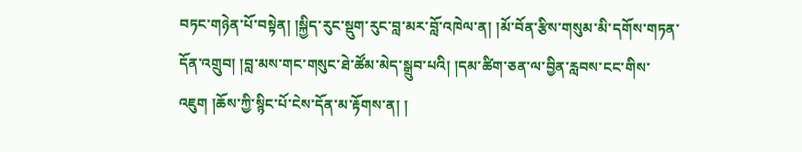བཏང་གཉེན་པོ་བསྟེན། །སྐྱིད་རུང་སྡུག་རུང་བླ་མར་བློ་འཁེལ་ན། །མོ་བོན་རྩིས་གསུམ་མི་དགོས་གཏན་དོན་འགྲུབ། །བླ་མས་གང་གསུང་ཐེ་ཚོམ་མེད་སྒྲུབ་པའི། །དམ་ཚིག་ཅན་ལ་བྱིན་རླབས་ངང་གིས་འཇུག །ཆོས་ཀྱི་སྙིང་པོ་ངེས་དོན་མ་རྟོགས་ན། །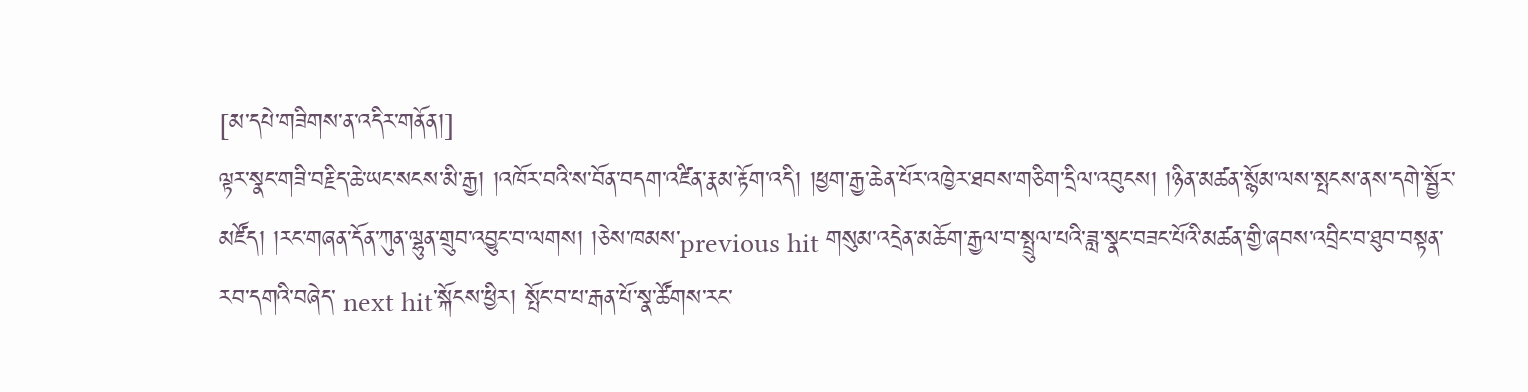[མ་དཔེ་གཟིགས་ན་འདིར་གནོན།]
ལྟར་སྣང་གཟི་བརྗིད་ཆེ་ཡང་སངས་མི་རྒྱ། །འཁོར་བའི་ས་བོན་བདག་འཛིན་རྣམ་རྟོག་འདི། །ཕྱག་རྒྱ་ཆེན་པོར་འཁྱེར་ཐབས་གཅིག་དྲིལ་འབུངས། །ཉིན་མཚན་སྙོམ་ལས་སྤངས་ནས་དགེ་སྦྱོར་མཛོད། །རང་གཞན་དོན་ཀུན་ལྷུན་གྲུབ་འབྱུང་བ་ལགས། །ཅེས་ཁམས་previous hit གསུམ་འདྲེན་མཆོག་རྒྱལ་བ་སྤྲུལ་པའི་ཟླ་སྣང་བཟང་པོའི་མཚན་གྱི་ཞབས་འབྲིང་བ་ཐུབ་བསྟན་རབ་དགའི་བཞེད་ next hit་སྐོངས་ཕྱིར། སྤོང་བ་པ་རྒན་པོ་སྣ་ཚོགས་རང་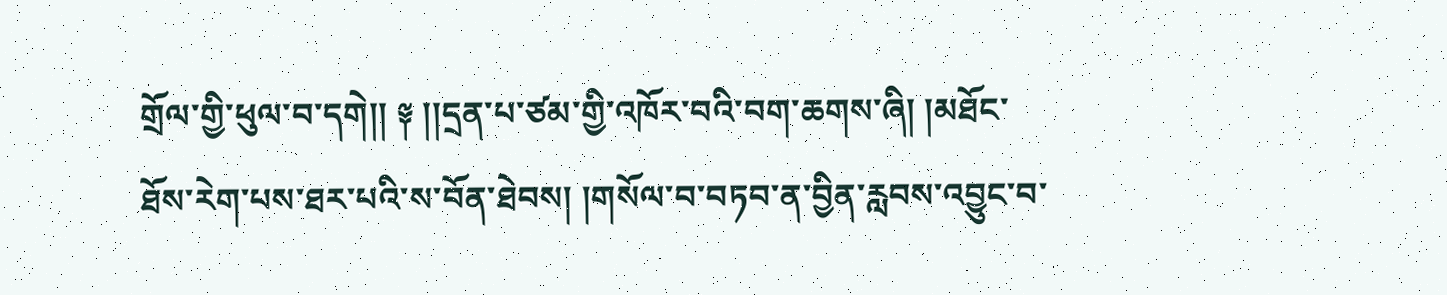གྲོལ་གྱི་ཕུལ་བ་དགེ།། ༈ །།དྲན་པ་ཙམ་གྱི་འཁོར་བའི་བག་ཆགས་ཞི། །མཐོང་ཐོས་རེག་པས་ཐར་པའི་ས་བོན་ཐེབས། །གསོལ་བ་བཏབ་ན་བྱིན་རླབས་འབྱུང་བ་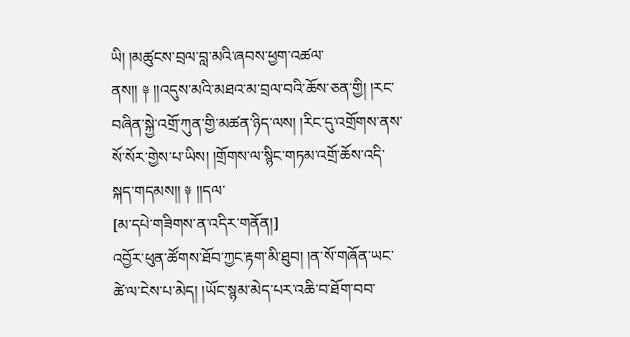ཡི། །མཚུངས་བྲལ་བླ་མའི་ཞབས་ཕྱག་འཚལ་ནས།། ༈ །།འདུས་མའི་མཐའ་མ་བྲལ་བའི་ཆོས་ཅན་གྱི། །རང་བཞིན་སྐྱེ་འགྲོ་ཀུན་གྱི་མཚན་ཉིད་ལས། །རིང་དུ་འགྲོགས་ནས་སོ་སོར་གྱེས་པ་ཡིས། །གྲོགས་ལ་སྙིང་གཏམ་འགྲོ་ཆོས་འདི་སྐད་གདམས།། ༈ །།དལ་
[མ་དཔེ་གཟིགས་ན་འདིར་གནོན།]
འབྱོར་ཕུན་ཚོགས་ཐོབ་ཀྱང་རྟག་མི་ཐུབ། །ན་སོ་གཞོན་ཡང་ཚེ་ལ་ངེས་པ་མེད། །ཡོང་སྙམ་མེད་པར་འཆི་བ་ཐོག་བབ་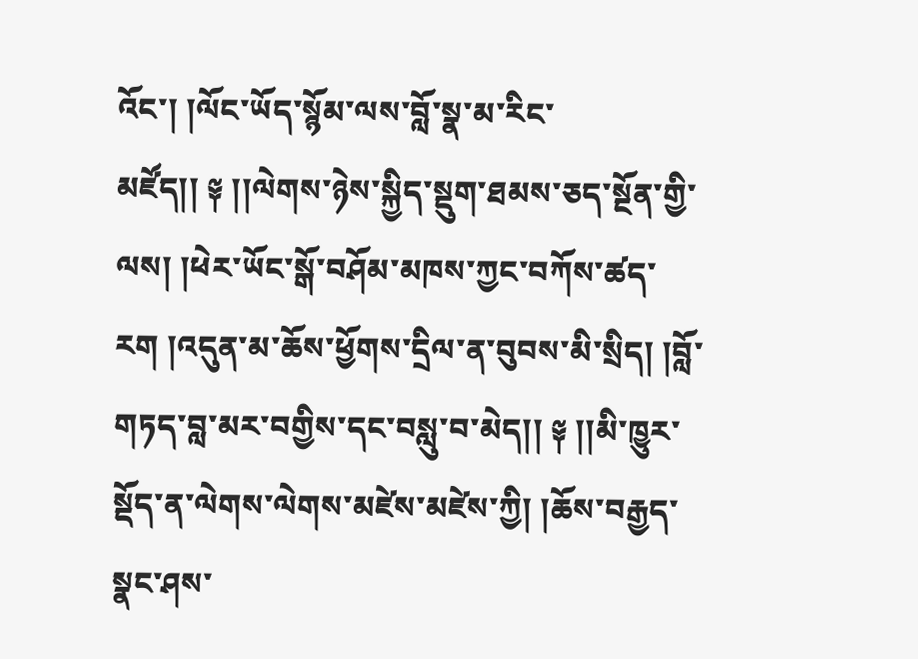འོང་། །ལོང་ཡོད་སྙོམ་ལས་བློ་སྣ་མ་རིང་མཛོད།། ༈ །།ལེགས་ཉེས་སྐྱིད་སྡུག་ཐམས་ཅད་སྔོན་གྱི་ལས། །ཕེར་ཡོང་སྒོ་བཤོམ་མཁས་ཀྱང་བཀོས་ཚད་རག །འདུན་མ་ཆོས་ཕྱོགས་དྲིལ་ན་བུབས་མི་སྲིད། །བློ་གཏད་བླ་མར་བགྱིས་དང་བསླུ་བ་མེད།། ༈ །།མི་ཁྱུར་སྡོད་ན་ལེགས་ལེགས་མཛེས་མཛེས་ཀྱི། །ཆོས་བརྒྱད་སྣང་ཤས་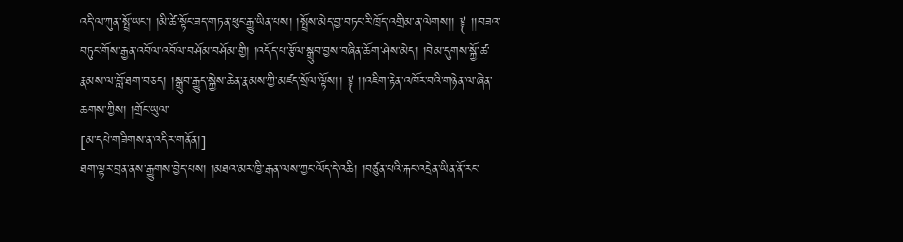འདི་ལ་ཀུན་སྤྲོ་ཡང་། །མི་ཚེ་སྟོང་ཟད་གཏན་ཕུང་རྒྱུ་ཡིན་པས། །སྤྲོས་མེད་བྱ་བཏང་རི་ཁྲོད་འགྲིམ་ན་ལེགས།། ༈ །།བཟའ་བཏུང་གོས་རྒྱན་འབོལ་འབོལ་བཤོམ་བཤོམ་གྱི། །འདོད་པ་རྩོལ་སྒྲུབ་བྱས་བཞིན་ཆོག་ཤེས་མེད། །བེམ་དུགས་སྐྱོ་ཚ་རྣམས་ལ་བློ་ཐག་བཅད། །སྒྲུབ་རྒྱུད་སྐྱེས་ཆེན་རྣམས་ཀྱི་མཛད་སྲོལ་ལྟོས།། ༈ །།འཇིག་རྟེན་འཁོར་བའི་གཉེན་ལ་ཞེན་ཆགས་ཀྱིས། །གྲོང་ཡུལ་
[མ་དཔེ་གཟིགས་ན་འདིར་གནོན།]
ཐག་ལྟར་བྲན་ནས་རྒྱུགས་བྱེད་པས། །མཐའ་མར་ཁྱི་རྒན་ལས་ཀྱང་ལོད་དེ་འཆི། །བཙུན་པའི་རྐང་འདྲེན་ཡིན་ནོ་རང་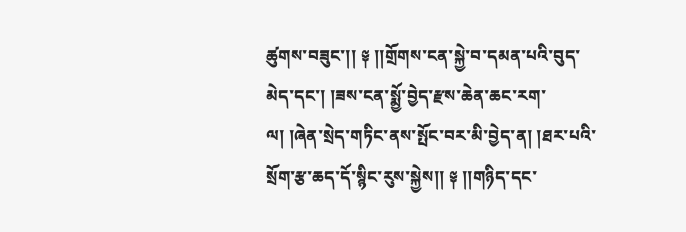ཚུགས་བཟུང་།། ༈ །།གྲོགས་ངན་སྐྱེ་བ་དམན་པའི་བུད་མེད་དང་། །ཟས་ངན་སྨྱོ་བྱེད་རྫས་ཆེན་ཆང་རག་ལ། །ཞེན་སྲེད་གཏིང་ནས་སྤོང་བར་མི་བྱེད་ན། །ཐར་པའི་སྲོག་རྩ་ཆད་དོ་སྙིང་རུས་སྐྱེས།། ༈ །།གཉིད་དང་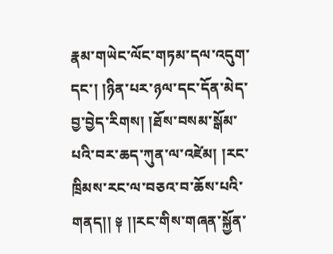རྣམ་གཡེང་ལོང་གཏམ་དལ་འདུག་དང་། །ཉིན་པར་ཉལ་དང་དོན་མེད་བྱ་བྱེད་རིགས། །ཐོས་བསམ་སྒོམ་པའི་བར་ཆད་ཀུན་ལ་འཛེམ། །རང་ཁྲིམས་རང་ལ་བཅའ་བ་ཆོས་པའི་གནད།། ༈ །།རང་གིས་གཞན་སྐྱོན་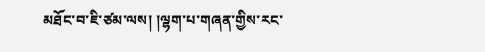མཐོང་བ་ཇི་ཙམ་ལས། །ལྷག་པ་གཞན་གྱིས་རང་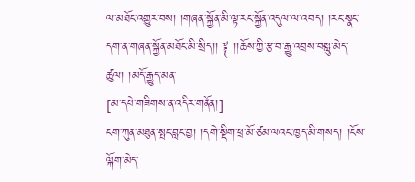ལ་མཐོང་འགྱུར་བས། །གཞན་སྐྱོན་མི་ལྟ་རང་སྐྱོན་འདུལ་ལ་འབད། །རང་སྣང་དག་ན་གཞན་སྐྱོན་མཐོང་མི་སྲིད།། ༈ །།ཆོས་ཀྱི་རྩ་བ་རྒྱུ་འབྲས་བསླུ་མེད་ཚུལ། །མདོ་རྒྱུད་མན་
[མ་དཔེ་གཟིགས་ན་འདིར་གནོན།]
ངག་ཀུན་མཐུན་སྤང་བླང་བྱ། །དགེ་སྡིག་ཕྲ་མོ་ཙམ་ལའང་ཁྱད་མི་གསད། །ངོས་ལྐོག་མེད་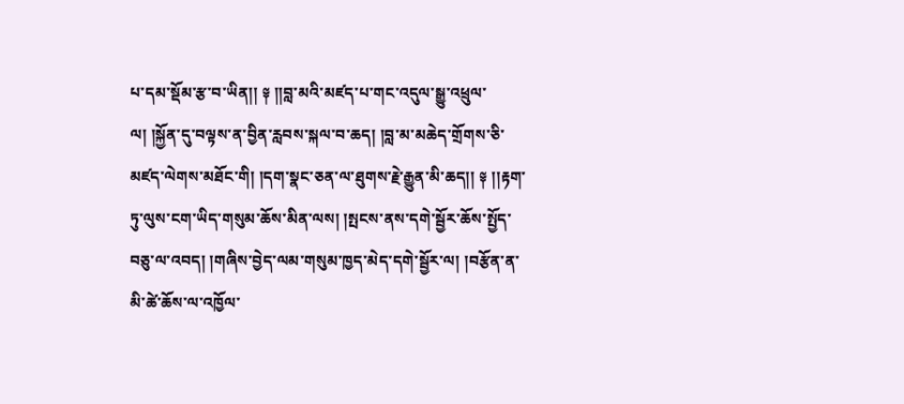པ་དམ་སྡོམ་རྩ་བ་ཡིན།། ༈ །།བླ་མའི་མཛད་པ་གང་འདུལ་སྒྱུ་འཕྲུལ་ལ། །སྐྱོན་དུ་བལྟས་ན་བྱིན་རླབས་སྐལ་བ་ཆད། །བླ་མ་མཆེད་གྲོགས་ཅི་མཛད་ལེགས་མཐོང་གི། །དག་སྣང་ཅན་ལ་ཐུགས་རྗེ་རྒྱུན་མི་ཆད།། ༈ །།རྟག་ཏུ་ལུས་ངག་ཡིད་གསུམ་ཆོས་མིན་ལས། །སྤངས་ནས་དགེ་སྦྱོར་ཆོས་སྤྱོད་བཅུ་ལ་འབད། །གཞིས་བྱེད་ལམ་གསུམ་ཁྱད་མེད་དགེ་སྦྱོར་ལ། །བརྩོན་ན་མི་ཚེ་ཆོས་ལ་འཁྱོལ་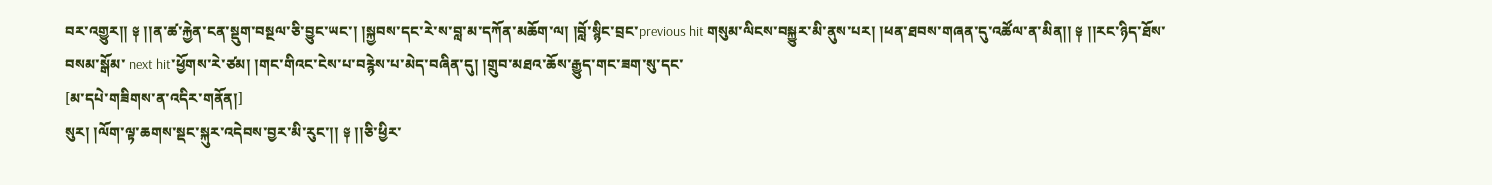བར་འགྱུར།། ༈ །།ན་ཚ་རྐྱེན་ངན་སྡུག་བསྔལ་ཅི་བྱུང་ཡང་། །སྐྱབས་དང་རེ་ས་བླ་མ་དཀོན་མཆོག་ལ། །བློ་སྙིང་བྲང་previous hit གསུམ་ལིངས་བསྐྱུར་མི་ནུས་པར། །ཕན་ཐབས་གཞན་དུ་འཚོལ་ན་མིན།། ༈ །།རང་ཉིད་ཐོས་བསམ་སྒོམ་ next hit་ཕྱོགས་རེ་ཙམ། །གང་གིའང་ངེས་པ་བརྙེས་པ་མེད་བཞིན་དུ། །གྲུབ་མཐའ་ཆོས་རྒྱུད་གང་ཟག་སུ་དང་
[མ་དཔེ་གཟིགས་ན་འདིར་གནོན།]
སུར། །ལོག་ལྟ་ཆགས་སྡང་སྐུར་འདེབས་བྱར་མི་རུང་།། ༈ །།ཅི་ཕྱིར་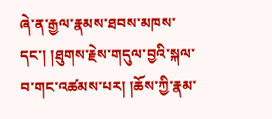ཞེ་ན་རྒྱལ་རྣམས་ཐབས་མཁས་དང་། །ཐུགས་རྗེས་གདུལ་བྱའི་སྐལ་བ་གང་འཚམས་པར། །ཆོས་ཀྱི་རྣམ་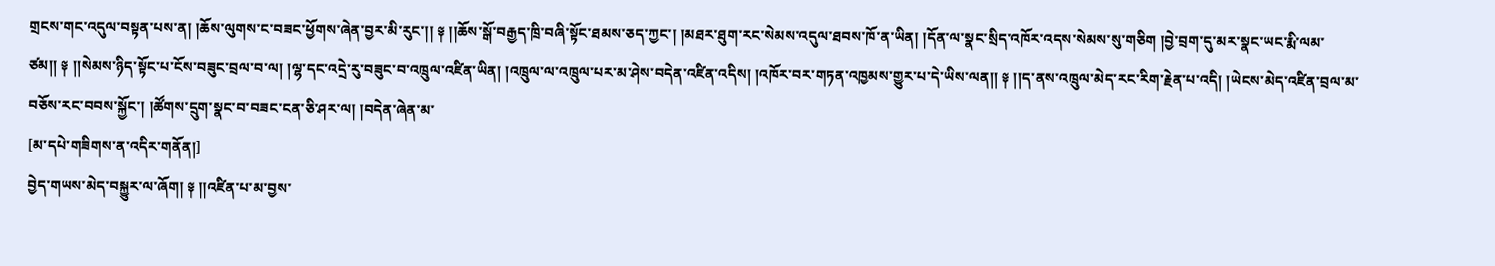གྲངས་གང་འདུལ་བསྟན་པས་ན། །ཆོས་ལུགས་ང་བཟང་ཕྱོགས་ཞེན་བྱར་མི་རུང་།། ༈ །།ཆོས་སྒོ་བརྒྱད་ཁྲི་བཞི་སྟོང་ཐམས་ཅད་ཀྱང་། །མཐར་ཐུག་རང་སེམས་འདུལ་ཐབས་ཁོ་ན་ཡིན། །དོན་ལ་སྣང་སྲིད་འཁོར་འདས་སེམས་སུ་གཅིག །བྱེ་བྲག་དུ་མར་སྣང་ཡང་རྨི་ལམ་ཙམ།། ༈ །།སེམས་ཉིད་སྟོང་པ་ངོས་བཟུང་བྲལ་བ་ལ། །ལྷ་དང་འདྲེ་རུ་བཟུང་བ་འཁྲུལ་འཛིན་ཡིན། །འཁྲུལ་ལ་འཁྲུལ་པར་མ་ཤེས་བདེན་འཛིན་འདིས། །འཁོར་བར་གཏན་འཁྱམས་གྱུར་པ་དེ་ཡིས་ལན།། ༈ །།ད་ནས་འཁྲུལ་མེད་རང་རིག་རྗེན་པ་འདི། །ཡེངས་མེད་འཛིན་བྲལ་མ་བཅོས་རང་བབས་སྐྱོང་། །ཚོགས་དྲུག་སྣང་བ་བཟང་ངན་ཅི་ཤར་ལ། །བདེན་ཞེན་མ་
[མ་དཔེ་གཟིགས་ན་འདིར་གནོན།]
བྱེད་གཡས་མེད་བསྐྱུར་ལ་ཞོག། ༈ །།འཛིན་པ་མ་བྱས་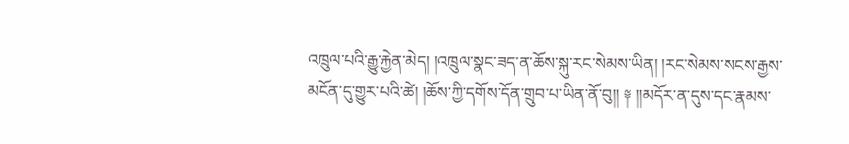འཁྲུལ་པའི་རྒྱུ་རྐྱེན་མེད། །འཁྲུལ་སྣང་ཟད་ན་ཆོས་སྐུ་རང་སེམས་ཡིན། །རང་སེམས་སངས་རྒྱས་མངོན་དུ་གྱུར་པའི་ཚེ། །ཆོས་ཀྱི་དགོས་དོན་གྲུབ་པ་ཡིན་ནོ་བུ།། ༈ །།མདོར་ན་དུས་དང་རྣམས་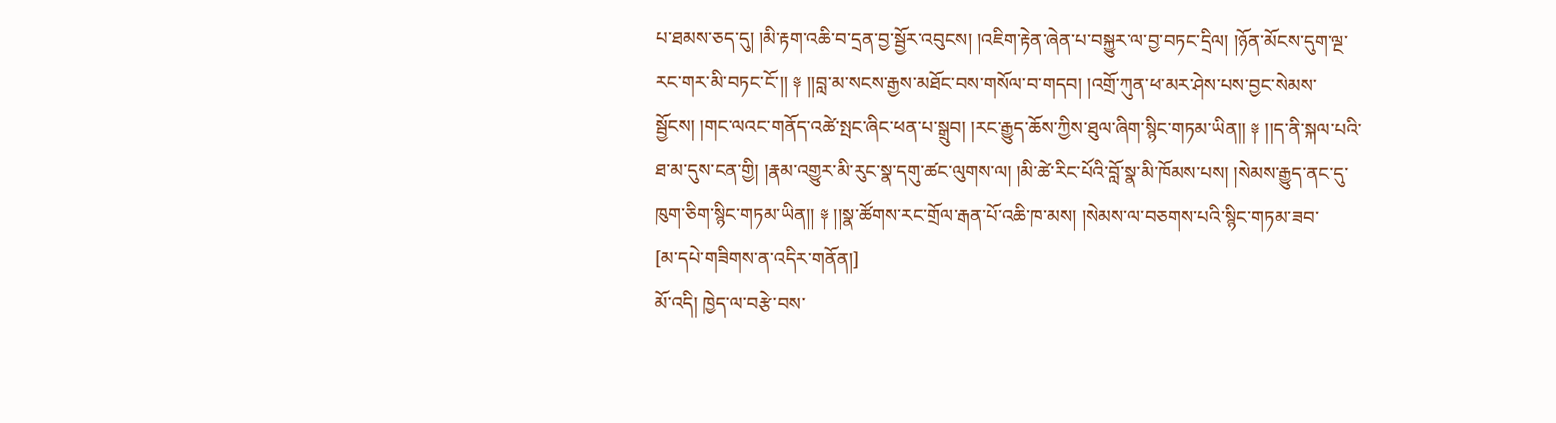པ་ཐམས་ཅད་དུ། །མི་རྟག་འཆི་བ་དྲན་བྱ་སྦྱོར་འབུངས། །འཇིག་རྟེན་ཞེན་པ་བསྐྱུར་ལ་བྱ་བཏང་དྲིལ། །ཉོན་མོངས་དུག་ལྔ་རང་གར་མི་བཏང་ངོ་།། ༈ །།བླ་མ་སངས་རྒྱས་མཐོང་བས་གསོལ་བ་གདབ། །འགྲོ་ཀུན་ཕ་མར་ཤེས་པས་བྱང་སེམས་སྦྱོངས། །གང་ལའང་གནོད་འཚེ་སྤང་ཞིང་ཕན་པ་སྒྲུབ། །རང་རྒྱུད་ཆོས་ཀྱིས་ཐུལ་ཞིག་སྙིང་གཏམ་ཡིན།། ༈ །།ད་ནི་སྐལ་པའི་ཐ་མ་དུས་ངན་གྱི། །རྣམ་འགྱུར་མི་རུང་སྣ་དགུ་ཚང་ལུགས་ལ། །མི་ཚེ་རིང་པོའི་བློ་སྣ་མི་ཁོམས་པས། །སེམས་རྒྱུད་ནང་དུ་ཁུག་ཅིག་སྙིང་གཏམ་ཡིན།། ༈ །།སྣ་ཚོགས་རང་གྲོལ་རྒན་པོ་འཆི་ཁ་མས། །སེམས་ལ་བཅགས་པའི་སྙིང་གཏམ་ཟབ་
[མ་དཔེ་གཟིགས་ན་འདིར་གནོན།]
མོ་འདི། ཁྱེད་ལ་བརྩེ་བས་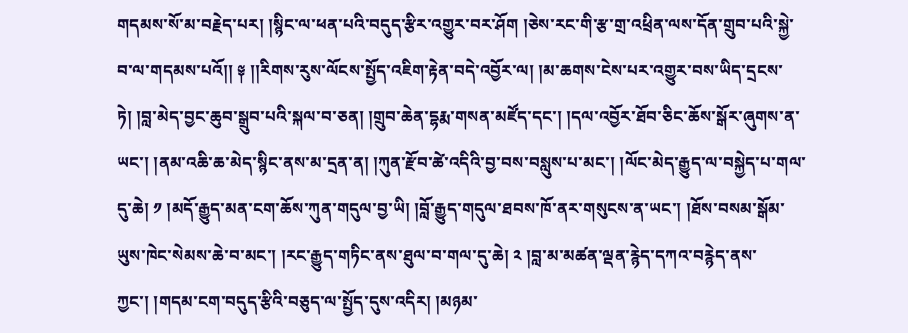གདམས་སོ་མ་བརྗེད་པར། །སྙིང་ལ་ཕན་པའི་བདུད་རྩིར་འགྱུར་བར་ཤོག །ཅེས་རང་གི་རྩ་གྲ་འཕྲིན་ལས་དོན་གྲུབ་པའི་སྐྱེ་བ་ལ་གདམས་པའོ།། ༈ །།རིགས་རུས་ལོངས་སྤྱོད་འཇིག་རྟེན་བདེ་འབྱོར་ལ། །མ་ཆགས་ངེས་པར་འགྱུར་བས་ཡིད་དྲངས་ཏེ། །བླ་མེད་བྱང་ཆུབ་སྒྲུབ་པའི་སྐལ་བ་ཅན། །གྲུབ་ཆེན་དྷརྨ་གསན་མཛོད་དང་། །དལ་འབྱོར་ཐོབ་ཅིང་ཆོས་སྒོར་ཞུགས་ན་ཡང་། །ནམ་འཆི་ཆ་མེད་སྙིང་ནས་མ་དྲན་ན། །ཀུན་རྫོབ་ཚེ་འདིའི་བྱ་བས་བསླུས་པ་མང་། །ལོང་མེད་རྒྱུད་ལ་བསྐྱེད་པ་གལ་དུ་ཆེ། ༡ །མདོ་རྒྱུད་མན་ངག་ཆོས་ཀུན་གདུལ་བྱ་ཡི། །བློ་རྒྱུད་གདུལ་ཐབས་ཁོ་ནར་གསུངས་ན་ཡང་། །ཐོས་བསམ་སྒོམ་ཡུས་ཁེང་སེམས་ཆེ་བ་མང་། །རང་རྒྱུད་གཏིང་ནས་ཐུལ་བ་གལ་དུ་ཆེ། ༢ །བླ་མ་མཚན་ལྡན་རྙེད་དཀའ་བརྙེད་ནས་ཀྱང་། །གདམ་ངག་བདུད་རྩིའི་བཅུད་ལ་སྤྱོད་དུས་འདིར། །མཉམ་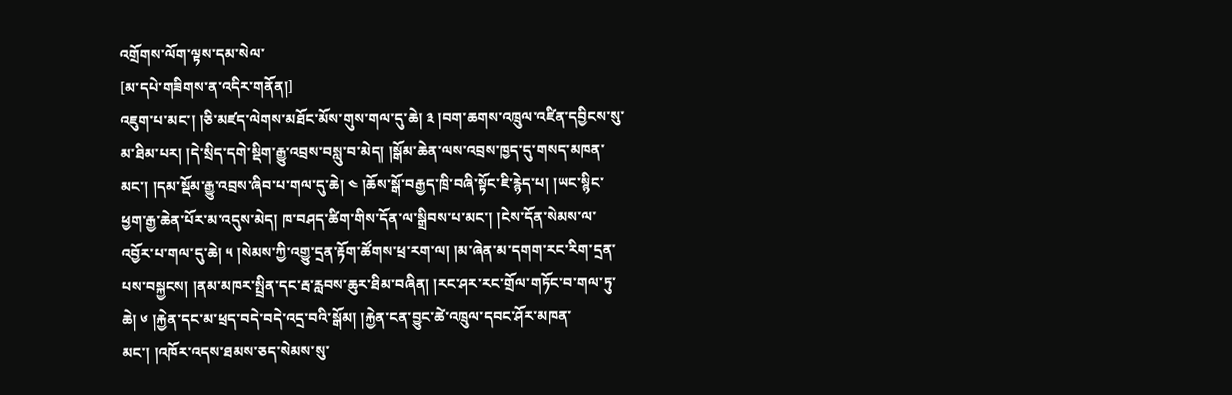འགྲོགས་ལོག་ལྟས་དམ་སེལ་
[མ་དཔེ་གཟིགས་ན་འདིར་གནོན།]
འཇུག་པ་མང་། །ཅི་མཛད་ལེགས་མཐོང་མོས་གུས་གལ་དུ་ཆེ། ༣ །བག་ཆགས་འཁྲུལ་འཛིན་དབྱིངས་སུ་མ་ཐིམ་པར། །དེ་སྲིད་དགེ་སྡིག་རྒྱུ་འབྲས་བསླུ་བ་མེད། །སྒོམ་ཆེན་ལས་འབྲས་ཁྱད་དུ་གསད་མཁན་མང་། །དམ་སྡོམ་རྒྱུ་འབྲས་ཞིབ་པ་གལ་དུ་ཆེ། ༤ །ཆོས་སྒོ་བརྒྱད་ཁྲི་བཞི་སྟོང་ཇི་རྙེད་པ། །ཡང་སྙིང་ཕྱག་རྒྱ་ཆེན་པོར་མ་འདུས་མེད། ཁ་བཤད་ཚིག་གིས་དོན་ལ་སྒྲིབས་པ་མང་། །ངེས་དོན་སེམས་ལ་འབྱོར་པ་གལ་དུ་ཆེ། ༥ །སེམས་ཀྱི་འགྱུ་དྲན་རྟོག་ཚོགས་ཕྲ་རག་ལ། །མ་ཞེན་མ་དགག་རང་རིག་དྲན་པས་བསྐྱངས། །ནམ་མཁར་སྤྲིན་དང་རྦ་རླབས་ཆུར་ཐིམ་བཞིན། །རང་ཤར་རང་གྲོལ་གཏོང་བ་གལ་ཏུ་ཆེ། ༦ །རྐྱེན་དང་མ་ཕྲད་བདེ་བདེ་འདྲ་བའི་སྒོམ། །རྐྱེན་ངན་བྱུང་ཚེ་འཁྲུལ་དབང་ཤོར་མཁན་མང་། །འཁོར་འདས་ཐམས་ཅད་སེམས་སུ་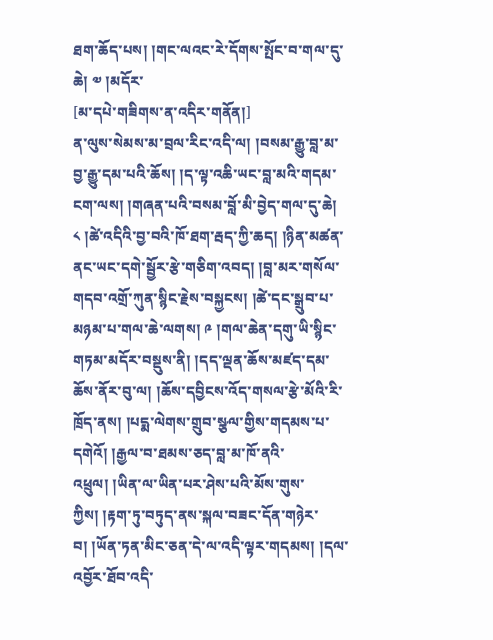ཐག་ཆོད་པས། །གང་ལའང་རེ་དོགས་སྤོང་བ་གལ་དུ་ཆེ། ༧ །མདོར་
[མ་དཔེ་གཟིགས་ན་འདིར་གནོན།]
ན་ལུས་སེམས་མ་བྲལ་རིང་འདི་ལ། །བསམ་རྒྱུ་བླ་མ་བྱ་རྒྱུ་དམ་པའི་ཆོས། །ད་ལྟ་འཆི་ཡང་བླ་མའི་གདམ་ངག་ལས། །གཞན་པའི་བསམ་བློ་མི་བྱེད་གལ་དུ་ཆེ། ༨ །ཚེ་འདིའི་བྱ་བའི་ཁོ་ཐག་རྦད་ཀྱི་ཆད། །ཉིན་མཚན་ནང་ཡང་དགེ་སྦྱོར་རྩེ་གཅིག་འབད། །བླ་མར་གསོལ་གདབ་འགྲོ་ཀུན་སྙིང་རྗེས་བསྐྱངས། །ཚེ་དང་སྒྲུབ་པ་མཉམ་པ་གལ་ཆེ་ལགས། ༩ །གལ་ཆེན་དགུ་ཡི་སྙིང་གཏམ་མདོར་བསྡུས་ནི། །དད་ལྡན་ཆོས་མཛད་དམ་ཆོས་ནོར་བུ་ལ། །ཆོས་དབྱིངས་འོད་གསལ་རྩེ་མོའི་རི་ཁྲོད་ནས། །པདྨ་ལེགས་གྲུབ་སྩལ་གྱིས་གདམས་པ་དགེའོ། །རྒྱལ་བ་ཐམས་ཅད་བླ་མ་ཁོ་ནའི་འཕྲུལ། །ཡིན་ལ་ཡིན་པར་ཤེས་པའི་མོས་གུས་ཀྱིས། །རྟག་ཏུ་བཏུད་ནས་སྐལ་བཟང་དོན་གཉེར་བ། །ཡོན་ཏན་མིང་ཅན་དེ་ལ་འདི་ལྟར་གདམས། །དལ་འབྱོར་ཐོབ་འདི་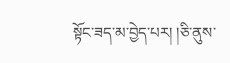སྟོང་ཟད་མ་བྱེད་པར། །ཅི་ནུས་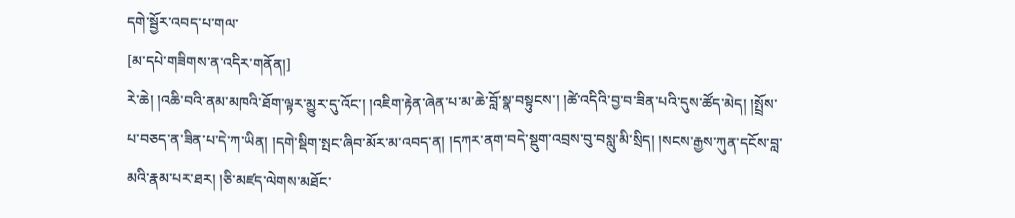དགེ་སྦྱོར་འབད་པ་གལ་
[མ་དཔེ་གཟིགས་ན་འདིར་གནོན།]
རེ་ཆེ། །འཆི་བའི་ནམ་མཁའི་ཐོག་ལྟར་མྱུར་དུ་འོང་། །འཇིག་རྟེན་ཞེན་པ་མ་ཆེ་བློ་སྣ་བསྟུངས་། །ཚེ་འདིའི་བྱ་བ་ཟིན་པའི་དུས་ཚོད་མེད། །སྤྲོས་པ་བཅད་ན་ཟིན་པ་དེ་ཀ་ཡིན། །དགེ་སྡིག་སྤང་ཞིབ་མོར་མ་འབད་ན། །དཀར་ནག་བདེ་སྡུག་འབྲས་བུ་བསླུ་མི་སྲིད། །སངས་རྒྱས་ཀུན་དངོས་བླ་མའི་རྣམ་པར་ཐར། །ཅི་མཛད་ལེགས་མཐོང་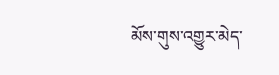མོས་གུས་འགྱུར་མེད་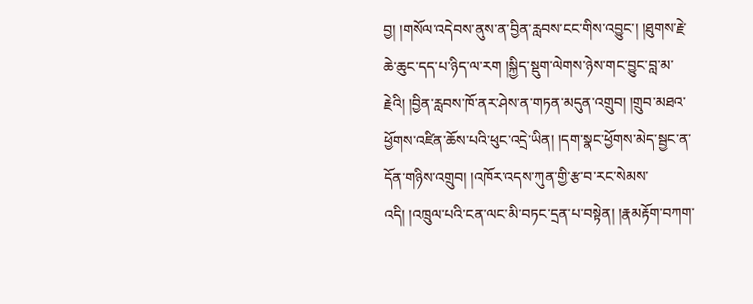བྱ། །གསོལ་འདེབས་ནུས་ན་བྱིན་རླབས་ངང་གིས་འབྱུང་། །ཐུགས་རྗེ་ཆེ་ཆུང་དད་པ་ཉིད་ལ་རག །སྐྱིད་སྡུག་ལེགས་ཉེས་གང་བྱུང་བླ་མ་རྗེའི། །བྱིན་རླབས་ཁོ་ནར་ཤེས་ན་གཏན་མདུན་འགྲུབ། །གྲུབ་མཐའ་ཕྱོགས་འཛིན་ཆོས་པའི་ཕུང་འདྲེ་ཡིན། །དག་སྣང་ཕྱོགས་མེད་སྦྱང་ན་དོན་གཉིས་འགྲུབ། །འཁོར་འདས་ཀུན་གྱི་རྩ་བ་རང་སེམས་འདི། །འཁྲུལ་པའི་ངན་ལང་མི་བཏང་དྲན་པ་བསྟེན། །རྣམརྟོག་བཀག་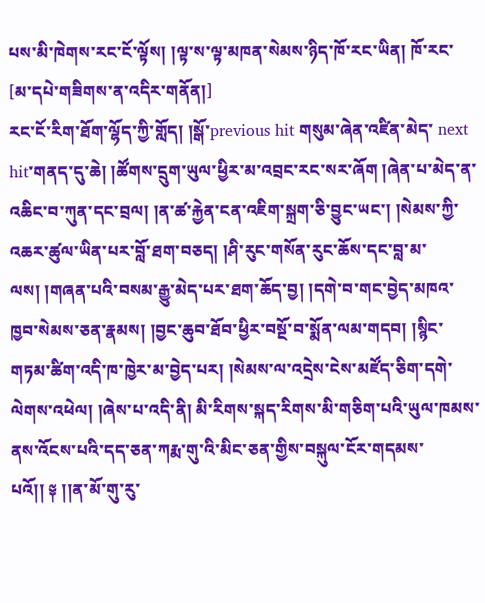པས་མི་ཁེགས་རང་ངོ་ལྟོས། །ལྟ་ས་ལྟ་མཁན་སེམས་ཉིད་ཁོ་རང་ཡིན། ཁོ་རང་
[མ་དཔེ་གཟིགས་ན་འདིར་གནོན།]
རང་ངོ་རིག་ཐོག་ལྷོད་ཀྱི་གློད། །སྒོ་previous hit གསུམ་ཞེན་འཛིན་མེད་ next hit་གནད་དུ་ཆེ། །ཚོགས་དྲུག་ཡུལ་ཕྱིར་མ་འབྲང་རང་སར་ཞོག །ཞེན་པ་མེད་ན་འཆིང་བ་ཀུན་དང་བྲལ། །ན་ཚ་རྐྱེན་ངན་འཇིག་སྐྲག་ཅི་བྱུང་ཡང་། །སེམས་ཀྱི་འཆར་ཚུལ་ཡིན་པར་བློ་ཐག་བཅད། །ཤི་རུང་གསོན་རུང་ཆོས་དང་བླ་མ་ལས། །གཞན་པའི་བསམ་རྒྱུ་མེད་པར་ཐག་ཆོད་བྱ། །དགེ་བ་གང་བྱེད་མཁའ་ཁྱབ་སེམས་ཅན་རྣམས། །བྱང་ཆུབ་ཐོབ་ཕྱིར་བསྔོ་བ་སྨོན་ལམ་གདབ། །སྙིང་གཏམ་ཚིག་འདི་ཁ་ཁྱེར་མ་བྱེད་པར། །སེམས་ལ་འདྲེས་ངེས་མཛོད་ཅིག་དགེ་ལེགས་འཕེལ། །ཞེས་པ་འདི་ནི། མི་རིགས་སྐད་རིགས་མི་གཅིག་པའི་ཡུལ་ཁམས་ནས་འོངས་པའི་དད་ཅན་ཀརྨ་གུ་འི་མིང་ཅན་གྱིས་བསྐུལ་ངོར་གདམས་པའོ།། ༈ །།ན་མོ་གུ་རུ་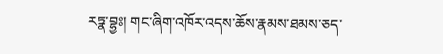རཏྣ་བྷྱཿ། གང་ཞིག་འཁོར་འདས་ཆོས་རྣམས་ཐམས་ཅད་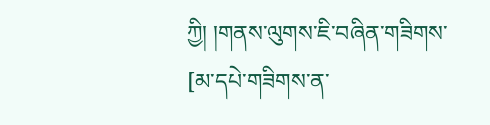ཀྱི། །གནས་ལུགས་ཇི་བཞིན་གཟིགས་
[མ་དཔེ་གཟིགས་ན་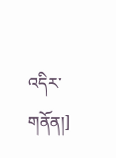འདིར་གནོན།]